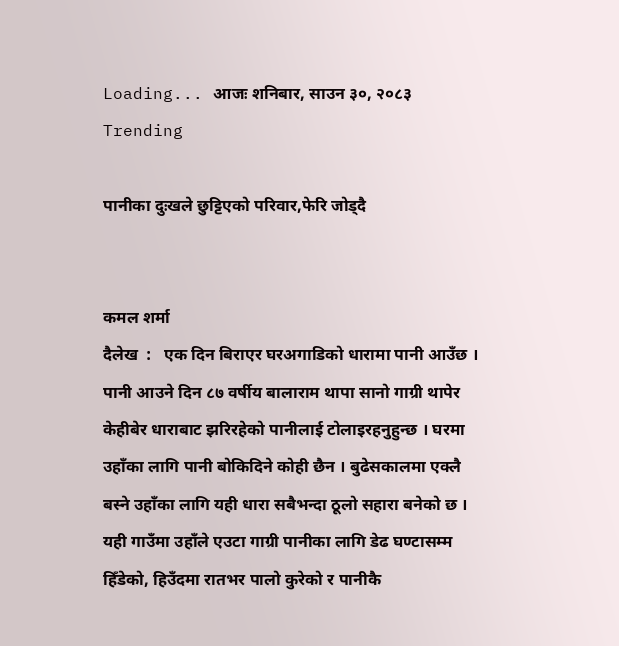Loading... आजः शनिबार, साउन ३०, २०८३
Trending

पानीका दुःखले छुट्टिएको परिवार,फेरि जोड्दै


कमल शर्मा
दैलेख  :   एक दिन बिराएर घरअगाडिको धारामा पानी आउँछ । पानी आउने दिन ८७ वर्षीय बालाराम थापा सानो गाग्री थापेर केहीबेर धाराबाट झरिरहेको पानीलाई टोलाइरहनुहुन्छ । घरमा उहाँका लागि पानी बोकिदिने कोही छैन । बुढेसकालमा एक्लै बस्ने उहाँका लागि यही धारा सबैभन्दा ठूलो सहारा बनेको छ । यही गाउँमा उहाँले एउटा गाग्री पानीका लागि डेढ घण्टासम्म हिँडेको, हिउँदमा रातभर पालो कुरेको र पानीकै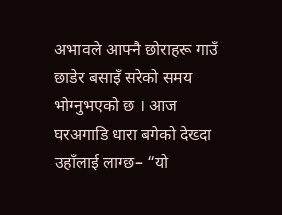अभावले आफ्नै छोराहरू गाउँ छाडेर बसाइँ सरेको समय भोग्नुभएको छ । आज घरअगाडि धारा बगेको देख्दा उहाँलाई लाग्छ– “यो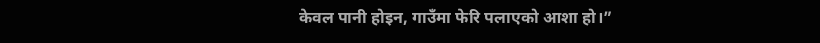केवल पानी होइन, गाउँमा फेरि पलाएको आशा हो।”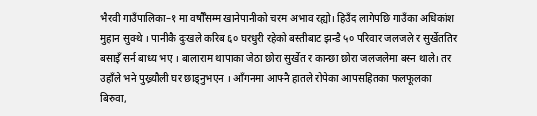भैरवी गाउँपालिका–१ मा वर्षौँसम्म खानेपानीको चरम अभाव रह्यो। हिउँद लागेपछि गाउँका अधिकांश मुहान सुक्थे । पानीकै दुःखले करिब ६० घरधुरी रहेको बस्तीबाट झन्डै ५० परिवार जलजले र सुर्खेततिर बसाइँ सर्न बाध्य भए । बालाराम थापाका जेठा छोरा सुर्खेत र कान्छा छोरा जलजलेमा बस्न थाले। तर उहाँले भने पुख्र्यौली घर छाड्नुभएन । आँगनमा आफ्नै हातले रोपेका आपसहितका फलफूलका बिरुवा,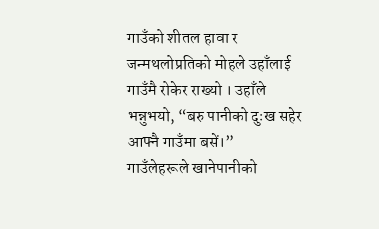गाउँको शीतल हावा र जन्मथलोप्रतिको मोहले उहाँलाई गाउँमै रोकेर राख्यो । उहाँले भन्नुभयो, “बरु पानीको दुःख सहेर आफ्नै गाउँमा बसें।”
गाउँलेहरूले खानेपानीको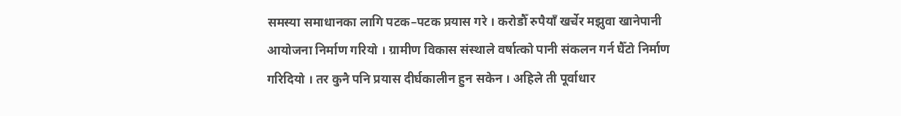समस्या समाधानका लागि पटक–पटक प्रयास गरे । करोडौँ रुपैयाँ खर्चेर मझुवा खानेपानी आयोजना निर्माण गरियो । ग्रामीण विकास संस्थाले वर्षात्को पानी संकलन गर्न घैँटो निर्माण गरिदियो । तर कुनै पनि प्रयास दीर्घकालीन हुन सकेन । अहिले ती पूर्वाधार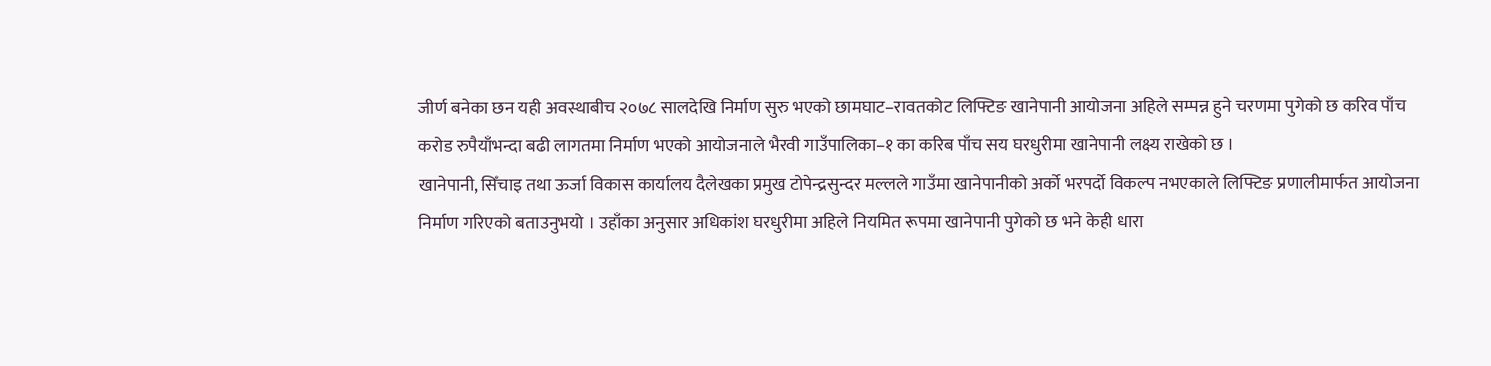जीर्ण बनेका छन यही अवस्थाबीच २०७८ सालदेखि निर्माण सुरु भएको छामघाट–रावतकोट लिफ्टिङ खानेपानी आयोजना अहिले सम्पन्न हुने चरणमा पुगेको छ करिव पाँच करोड रुपैयाँभन्दा बढी लागतमा निर्माण भएको आयोजनाले भैरवी गाउँपालिका–१ का करिब पाँच सय घरधुरीमा खानेपानी लक्ष्य राखेको छ ।
खानेपानी, सिँचाइ तथा ऊर्जा विकास कार्यालय दैलेखका प्रमुख टोपेन्द्रसुन्दर मल्लले गाउँमा खानेपानीको अर्को भरपर्दो विकल्प नभएकाले लिफ्टिङ प्रणालीमार्फत आयोजना निर्माण गरिएको बताउनुभयो । उहाँका अनुसार अधिकांश घरधुरीमा अहिले नियमित रूपमा खानेपानी पुगेको छ भने केही धारा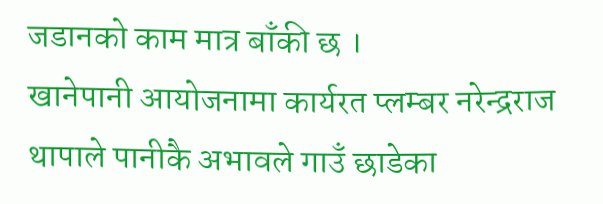जडानको काम मात्र बाँकी छ ।
खानेपानी आयोजनामा कार्यरत प्लम्बर नरेन्द्रराज थापाले पानीकै अभावले गाउँ छाडेका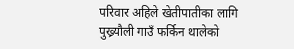परिवार अहिले खेतीपातीका लागि पुख्र्यौली गाउँ फर्किन थालेको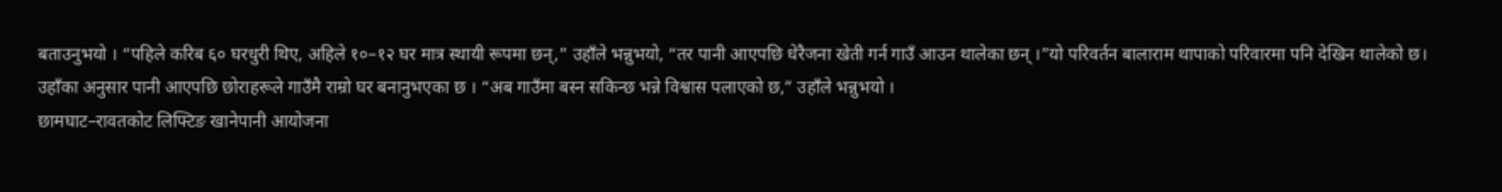बताउनुभयो । “पहिले करिब ६० घरधुरी थिए, अहिले १०–१२ घर मात्र स्थायी रूपमा छन्,” उहाँले भन्नुभयो, “तर पानी आएपछि धेरैजना खेती गर्न गाउँ आउन थालेका छन् ।”यो परिवर्तन बालाराम थापाको परिवारमा पनि देखिन थालेको छ। उहाँका अनुसार पानी आएपछि छोराहरूले गाउँमै राम्रो घर बनानुभएका छ । “अब गाउँमा बस्न सकिन्छ भन्ने विश्वास पलाएको छ,” उहाँले भन्नुभयो ।
छामघाट–रावतकोट लिफ्टिङ खानेपानी आयोजना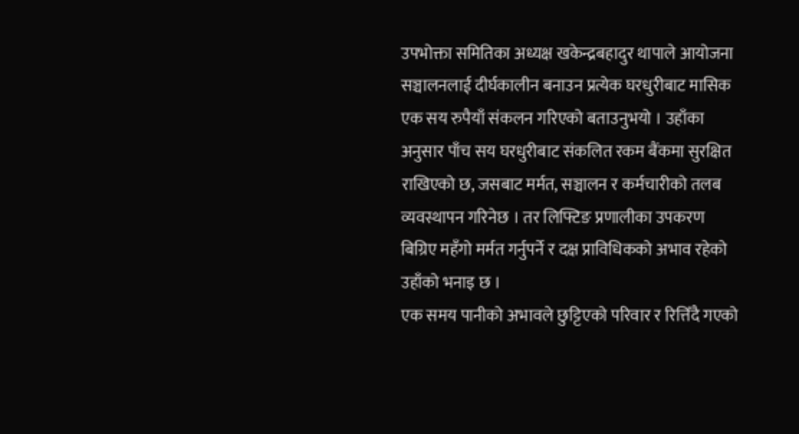उपभोक्ता समितिका अध्यक्ष खकेन्द्रबहादुर थापाले आयोजना सञ्चालनलाई दीर्घकालीन बनाउन प्रत्येक घरधुरीबाट मासिक एक सय रुपैयाँ संकलन गरिएको बताउनुभयो । उहाँका अनुसार पाँच सय घरधुरीबाट संकलित रकम बैंकमा सुरक्षित राखिएको छ, जसबाट मर्मत, सञ्चालन र कर्मचारीको तलब व्यवस्थापन गरिनेछ । तर लिफ्टिङ प्रणालीका उपकरण बिग्रिए महँगो मर्मत गर्नुपर्ने र दक्ष प्राविधिकको अभाव रहेको उहाँको भनाइ छ ।
एक समय पानीको अभावले छुट्टिएको परिवार र रित्तिँदै गएको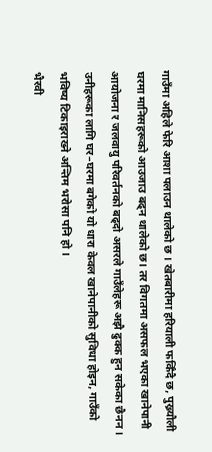गाउँमा अहिले फेरि आशा पलाउन थालेको छ । खेतबारीमा हरियाली फर्किँदै छ, पुख्र्यौली घरमा मानिसहरूको आउजाउ बढ्न थालेको छ। तर विगतमा असफल भएका खानेपानी आयोजना र जलवायु परिवर्तनको बढ्दो असरले गाउँलेहरू अझै ढुक्क हुन सकेका छैनन । उनीहरूका लागि घर–घरमा बगेको यो धारा केवल खानेपानीको सुविधा होइन, गाउँको भविष्य टिकाइराख्ने अन्तिम भरोसा पनि हो ।
भैरवी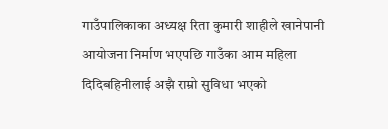गाउँपालिकाका अध्यक्ष रिता कुमारी शाहीले खानेपानी आयोजना निर्माण भएपछि गाउँका आम महिला दिदिबहिनीलाई अझै राम्रो सुविधा भएको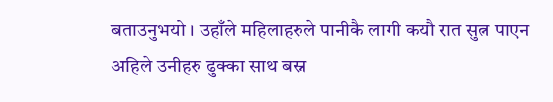बताउनुभयो । उहाँले महिलाहरुले पानीकै लागी कयौ रात सुत्न पाएन अहिले उनीहरु ढुक्का साथ बस्न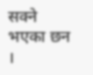सक्ने भएका छन ।